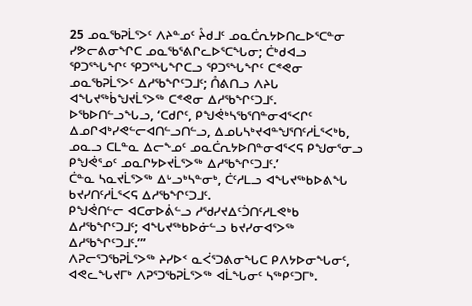25 ᓄᓇᖃᕈᒫᕐᐳᑦ ᐱᔨᓐᓄᑦ ᔧᑯᒧᑦ ᓄᓇᑖᕆᔭᐅᑎᓚᐅᕐᑕᓐᓂ ᓯᕗᓕᕕᓂᖏᑕ ᓄᓇᖃᕐᕕᒋᓚᐅᕐᑕᖓᓂ; ᑖᒃᑯᐊᓗ ᕿᑐᕐᖓᖏᑦ ᕿᑐᕐᖓᖏᑕᓗ ᕿᑐᕐᖓᖏᑦ ᑕᕝᕙᓂ ᓄᓇᖃᕈᒫᕐᐳᑦ ᐃᓱᖃᖏᑦᑐᒧᑦ; ᑍᕕᑎᓗ ᐱᔨᒐ ᐊᖓᔪᖅᑳᖑᔪᒫᕐᐳᖅ ᑕᕝᕙᓂ ᐃᓱᖃᖏᑦᑐᒧᑦ.
ᐅᖃᐅᑎᓪᓗᖓᓗ, ‘ᑕᑯᒋᑦ, ᑭᖑᕚᒃᓴᖃᕐᑎᓐᓂᐊᕐᐸᒋᑦ ᐃᓄᒋᐊᒃᓯᕙᓪᓕᐊᑎᓪᓗᑎᓪᓗ, ᐃᓄᒐᓴᒃᔪᐊᓐᖑᕐᑎᑦᓱᒫᕐᐸᒃᑲ, ᓄᓇᓗ ᑕᒪᓐᓇ ᐃᓕᖕᓄᑦ ᓄᓇᑖᕆᔭᐅᑎᓐᓂᐊᕐᐸᕋ ᑭᖑᓂᕐᓂᓗ ᑭᖑᕚᕐᓄᑦ ᓄᓇᒋᔭᐅᔪᒫᕐᐳᖅ ᐃᓱᖃᖏᑦᑐᒧᑦ.’
ᑖᓐᓇ ᓴᓇᔪᒫᕐᐳᖅ ᐃᒡᓗᒃᓴᓐᓂᒃ, ᑖᑦᓱᒪᓗ ᐊᖓᔪᖅᑲᐅᕕᖓ ᑲᔪᓯᑎᑦᓱᒫᕐᐸᕋ ᐃᓱᖃᖏᑦᑐᒧᑦ.
ᑭᖑᕚᑎᓪᓕ ᐊᑕᓂᐅᕖᓪᓗ ᓱᖁᓯᔪᐃᑦᑑᑎᑦᓱᒪᕙᒃᑲ ᐃᓱᖃᖏᑦᑐᒧᑦ; ᐊᖓᔪᖅᑲᐅᓃᓪᓗ ᑲᔪᓯᓂᐊᕐᐳᖅ ᐃᓱᖃᖏᑦᑐᒧᑦ.’”
ᐱᕈᓕᕐᑐᖃᕈᒫᕐᐳᖅ ᔨᓯᐅᑉ ᓇᐹᕐᑐᕕᓂᖓᑕ ᑭᐱᔭᐅᓂᖓᓂᑦ, ᐊᕙᓚᖓᔪᒥᒃ ᐱᕈᕐᑐᖃᕈᒫᕐᐳᖅ ᐊᒫᖓᓂᑦ ᓴᖅᑭᑦᑐᒥᒃ.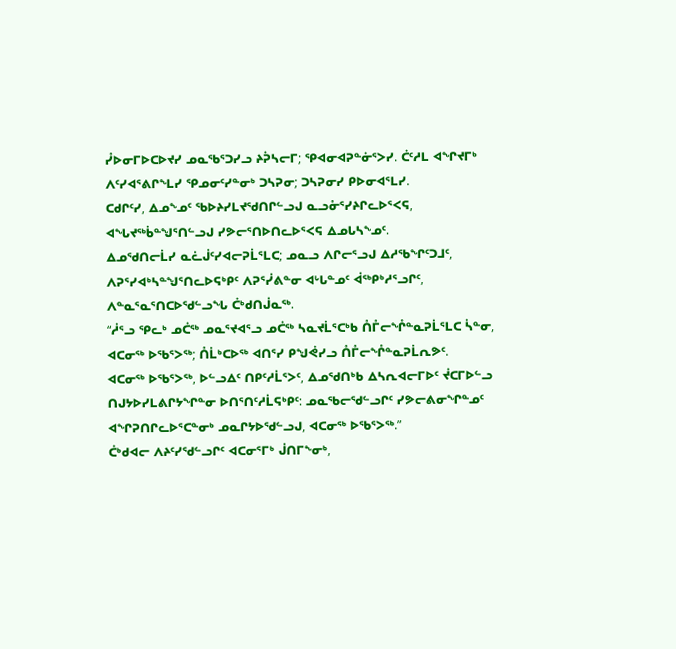ᓮᐅᓂᒥᐅᑕᐅᔪᓯ ᓄᓇᖃᕐᑐᓯᓗ ᔨᕉᓴᓕᒥ; ᕿᐊᓂᐊᕈᓐᓃᕐᐳᓯ. ᑖᑦᓱᒪ ᐊᖏᔪᒥᒃ ᐱᑦᓯᐊᕐᕕᒋᖕᒪᓯ ᕿᓄᓂᑦᓯᓐᓂᒃ ᑐᓴᕈᓂ; ᑐᓴᕈᓂᓯ ᑭᐅᓂᐊᕐᒪᓯ.
ᑕᑯᒋᑦᓯ, ᐃᓄᖕᓄᑦ ᖃᐅᔨᓯᒪᔪᖁᑎᒋᓪᓗᒍ ᓇᓗᓁᕐᓯᔨᒋᓚᐅᕐᐸᕋ, ᐊᖓᔪᖅᑳᓐᖑᕐᑎᓪᓗᒍ ᓯᕗᓕᕐᑎᐅᑎᓚᐅᕐᐸᕋ ᐃᓄᒐᓴᖕᓄᑦ.
ᐃᓄᖁᑎᓕᒫᓯ ᓇᓛᒎᑦᓯᐊᓕᕈᒫᕐᒪᑕ; ᓄᓇᓗ ᐱᒋᓕᕐᓗᒍ ᐃᓱᖃᖏᑦᑐᒧᑦ, ᐱᕈᕐᓯᐊᒃᓴᓐᖑᕐᑎᓚᐅᕋᒃᑭᑦ ᐱᕈᕐᓰᕕᓐᓂ ᐊᒡᒐᓐᓄᑦ ᐋᖅᑭᒃᓱᕐᓗᒋᑦ, ᐱᓐᓇᕐᓇᕐᑎᑕᐅᖁᓪᓗᖓ ᑖᒃᑯᑎᒎᓇᖅ.
“ᓲᕐᓗ ᕿᓚᒃ ᓄᑖᖅ ᓄᓇᕐᔪᐊᕐᓗ ᓄᑖᖅ ᓴᓇᔪᒫᕐᑕᒃᑲ ᑍᒤᓕᖎᓐᓇᕈᒫᕐᒪᑕ ᓵᓐᓂ, ᐊᑕᓂᖅ ᐅᖃᕐᐳᖅ; ᑍᒫᒃᑕᐅᖅ ᐊᑎᕐᓯ ᑭᖑᕚᓯᓗ ᑍᒤᓕᖎᓐᓇᕈᒫᕆᕗᑦ.
ᐊᑕᓂᖅ ᐅᖃᕐᐳᖅ, ᐅᓪᓗᐃᑦ ᑎᑭᑦᓱᒫᕐᐳᑦ, ᐃᓄᖁᑎᒃᑲ ᐃᓴᕆᐊᓕᒥᐅᑦ ᔫᑕᒥᐅᓪᓗ ᑎᒍᔭᐅᓯᒪᕕᒋᔭᖏᓐᓂ ᐅᑎᕐᑎᑦᓱᒫᕋᒃᑭᑦ: ᓄᓇᖃᓕᖁᓪᓗᒋᑦ ᓯᕗᓕᕕᓂᖏᓐᓄᑦ ᐊᖏᕈᑎᒋᓚᐅᕐᑕᓐᓂᒃ ᓄᓇᒋᔭᐅᖁᓪᓗᒍ, ᐊᑕᓂᖅ ᐅᖃᕐᐳᖅ.”
ᑖᒃᑯᐊᓕ ᐱᔨᑦᓯᖁᓪᓗᒋᑦ ᐊᑕᓂᕐᒥᒃ ᒎᑎᒥᖕᓂᒃ,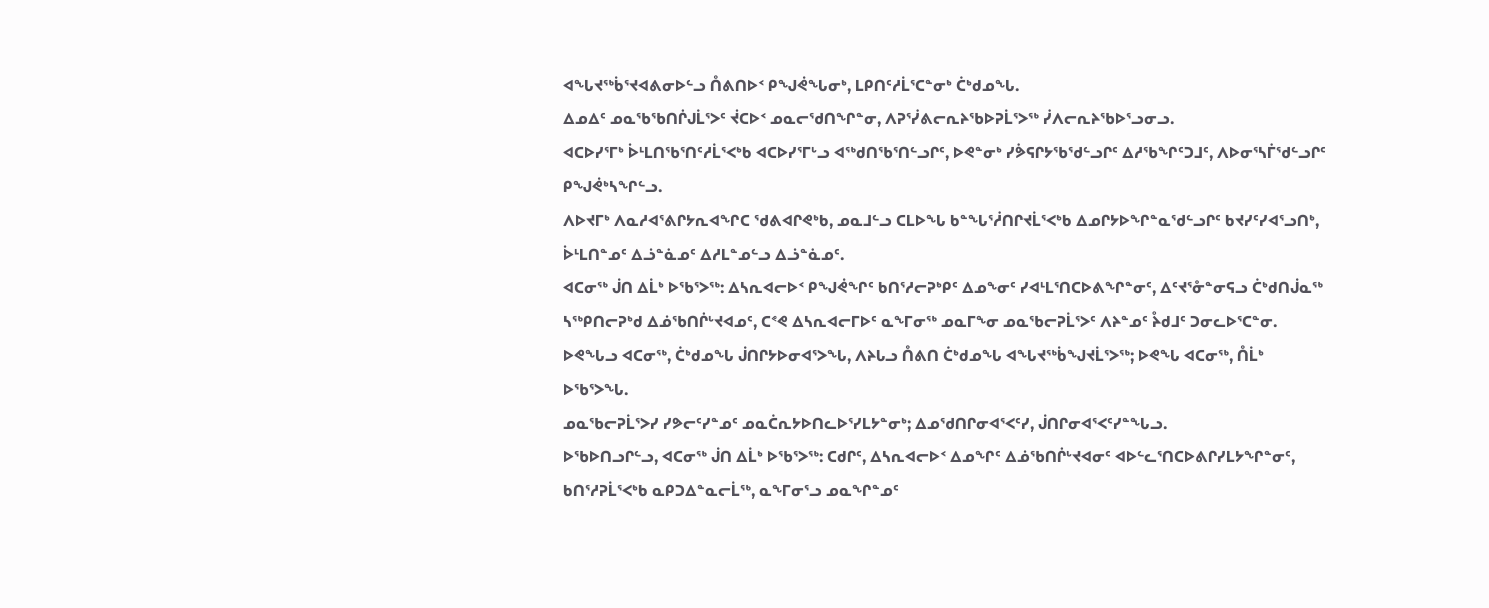ᐊᖓᔪᖅᑳᕐᔪᐊᕕᓂᐅᓪᓗ ᑍᕕᑎᐅᑉ ᑭᖑᕚᖓᓂᒃ, ᒪᑭᑎᑦᓱᒫᕐᑕᓐᓂᒃ ᑖᒃᑯᓄᖓ.
ᐃᓄᐃᑦ ᓄᓇᖃᖃᑎᒌᒍᒫᕐᐳᑦ ᔫᑕᐅᑉ ᓄᓇᓕᖁᑎᖏᓐᓂ, ᐱᕈᕐᓰᕕᓕᕆᔨᖃᐅᕈᒫᕐᐳᖅ ᓰᐱᓕᕆᔨᖃᐅᕐᓗᓂᓗ.
ᐊᑕᐅᓯᕐᒥᒃ ᐆᒻᒪᑎᖃᕐᑎᑦᓱᒫᕐᐸᒃᑲ ᐊᑕᐅᓯᕐᒥᒡᓗ ᐊᖅᑯᑎᖃᕐᑎᓪᓗᒋᑦ, ᐅᕙᓐᓂᒃ ᓯᕘᕋᒋᔭᖃᖁᓪᓗᒋᑦ ᐃᓱᖃᖏᑦᑐᒧᑦ, ᐱᐅᓂᕐᓴᒦᖁᓪᓗᒋᑦ ᑭᖑᕚᒃᓴᖏᓪᓗ.
ᐱᐅᔪᒥᒃ ᐱᓇᓱᐊᕐᕕᒋᔭᕆᐊᖏᑕ ᖁᕕᐊᒋᕙᒃᑲ, ᓄᓇᒧᓪᓗ ᑕᒪᐅᖓ ᑲᓐᖓᕐᓲᑎᒋᔪᒫᕐᐸᒃᑲ ᐃᓄᒋᔭᐅᖏᓐᓇᖁᓪᓗᒋᑦ ᑲᔪᓯᑦᓯᐊᕐᓗᑎᒃ, ᐆᒻᒪᑎᓐᓄᑦ ᐃᓘᓐᓈᓄᑦ ᐃᓱᒪᓐᓄᓪᓗ ᐃᓘᓐᓈᓄᑦ.
ᐊᑕᓂᖅ ᒎᑎ ᐃᒫᒃ ᐅᖃᕐᐳᖅ: ᐃᓴᕆᐊᓕᐅᑉ ᑭᖑᕚᖏᑦ ᑲᑎᕐᓱᓕᕈᒃᑭᑦ ᐃᓄᖕᓂᑦ ᓯᐊᒻᒪᕐᑎᑕᐅᕕᖏᓐᓂᑦ, ᐃᑦᔪᕐᓁᓐᓂᕋᓗ ᑖᒃᑯᑎᒎᓇᖅ ᓴᖅᑭᑎᓕᕈᒃᑯ ᐃᓅᖃᑎᒌᒡᔪᐊᓄᑦ, ᑕᕝᕙ ᐃᓴᕆᐊᓕᒥᐅᑦ ᓇᖕᒥᓂᖅ ᓄᓇᒥᖕᓂ ᓄᓇᖃᓕᕈᒫᕐᐳᑦ ᐱᔨᓐᓄᑦ ᔧᑯᒧᑦ ᑐᓂᓚᐅᕐᑕᓐᓂ.
ᐅᕙᖓᓗ ᐊᑕᓂᖅ, ᑖᒃᑯᓄᖓ ᒎᑎᒋᔭᐅᓂᐊᕐᐳᖓ, ᐱᔨᒐᓗ ᑍᕕᑎ ᑖᒃᑯᓄᖓ ᐊᖓᔪᖅᑳᖑᔪᒫᕐᐳᖅ; ᐅᕙᖓ ᐊᑕᓂᖅ, ᑍᒫᒃ ᐅᖃᕐᐳᖓ.
ᓄᓇᖃᓕᕈᒫᕐᐳᓯ ᓯᕗᓕᑦᓯᓐᓄᑦ ᓄᓇᑖᕆᔭᐅᑎᓚᐅᕐᓯᒪᔭᓐᓂᒃ; ᐃᓄᖁᑎᒋᓂᐊᕐᐸᑦᓯ, ᒎᑎᒋᓂᐊᕐᐸᑦᓯᓐᖓᓗ.
ᐅᖃᐅᑎᓗᒋᓪᓗ, ᐊᑕᓂᖅ ᒎᑎ ᐃᒫᒃ ᐅᖃᕐᐳᖅ: ᑕᑯᒋᑦ, ᐃᓴᕆᐊᓕᐅᑉ ᐃᓄᖏᑦ ᐃᓅᖃᑎᒌᒡᔪᐊᓂᑦ ᐊᐅᓪᓚᕐᑎᑕᐅᕕᒋᓯᒪᔭᖏᓐᓂᑦ, ᑲᑎᕐᓱᕈᒫᕐᐸᒃᑲ ᓇᑭᑐᐃᓐᓇᓕᒫᖅ, ᓇᖕᒥᓂᕐᓗ ᓄᓇᖏᓐᓄᑦ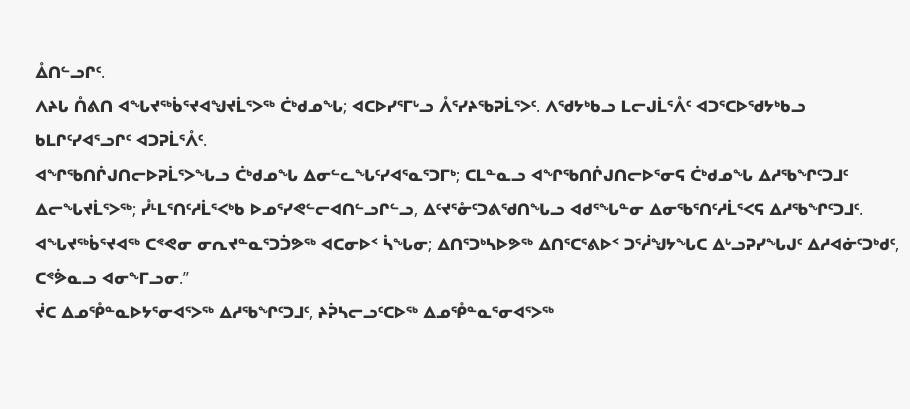ᐂᑎᓪᓗᒋᑦ.
ᐱᔨᒐ ᑍᕕᑎ ᐊᖓᔪᖅᑳᕐᔪᐊᖑᔪᒫᕐᐳᖅ ᑖᒃᑯᓄᖓ; ᐊᑕᐅᓯᕐᒥᒡᓗ ᐰᕐᓯᔨᖃᕈᒫᕐᐳᑦ. ᐱᖁᔭᒃᑲᓗ ᒪᓕᒍᒫᕐᐰᑦ ᐊᑐᕐᑕᐅᖁᔭᒃᑲᓗ ᑲᒪᒋᑦᓯᐊᕐᓗᒋᑦ ᐊᑐᕈᒫᕐᐰᑦ.
ᐊᖏᖃᑎᒌᒍᑎᓕᐅᕈᒫᕐᐳᖓᓗ ᑖᒃᑯᓄᖓ ᐃᓂᓪᓚᖓᑦᓯᐊᕐᓇᕐᑐᒥᒃ; ᑕᒪᓐᓇᓗ ᐊᖏᖃᑎᒌᒍᑎᓕᐅᕐᓂᕋ ᑖᒃᑯᓄᖓ ᐃᓱᖃᖏᑦᑐᒧᑦ ᐃᓕᖓᔪᒫᕐᐳᖅ; ᓮᒻᒪᕐᑎᑦᓱᒫᕐᐸᒃᑲ ᐅᓄᕐᓯᕙᓪᓕᐊᑎᓪᓗᒋᓪᓗ, ᐃᑦᔪᕐᓁᑦᑐᕕᖁᑎᖓᓗ ᐊᑯᕐᖓᓐᓂ ᐃᓂᖃᕐᑎᑦᓱᒫᕐᐸᕋ ᐃᓱᖃᖏᑦᑐᒧᑦ.
ᐊᖓᔪᖅᑳᕐᔪᐊᖅ ᑕᕝᕙᓂ ᓂᕆᔪᓐᓇᕐᑐᑑᕗᖅ ᐊᑕᓂᐅᑉ ᓵᖓᓂ; ᐃᑎᕐᑐᒃᓴᐅᕗᖅ ᐃᑎᕐᑕᕐᕕᐅᑉ ᑐᕐᓲᖑᔭᖓᑕ ᐃᒡᓗᕈᓯᖓᒍᑦ ᐃᓱᐊᓃᑦᑐᒃᑯᑦ, ᑕᕝᕘᓇᓗ ᐊᓂᖕᒥᓗᓂ.”
ᔫᑕ ᐃᓄᕾᓐᓇᐅᔭᕐᓂᐊᕐᐳᖅ ᐃᓱᖃᖏᑦᑐᒧᑦ, ᔨᕉᓴᓕᓗᑦᑕᐅᖅ ᐃᓄᕾᓐᓇᕐᓂᐊᕐᐳᖅ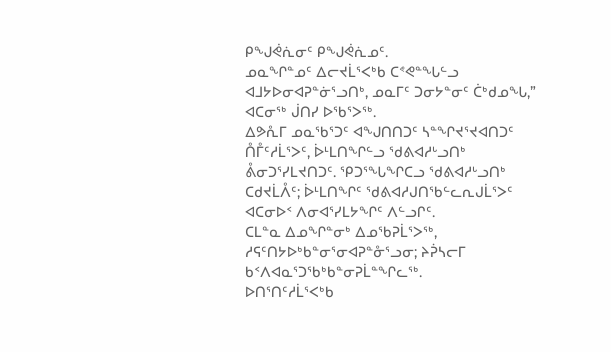ᑭᖑᕚᕇᓂᑦ ᑭᖑᕚᕇᓄᑦ.
ᓄᓇᖏᓐᓄᑦ ᐃᓕᔪᒫᕐᐸᒃᑲ ᑕᕝᕙᓐᖓᓪᓗ ᐊᒧᔭᐅᓂᐊᕈᓐᓃᕐᓗᑎᒃ, ᓄᓇᒥᑦ ᑐᓂᔭᓐᓂᑦ ᑖᒃᑯᓄᖓ,” ᐊᑕᓂᖅ ᒎᑎᓯ ᐅᖃᕐᐳᖅ.
ᐃᕗᕅᒥ ᓄᓇᖃᕐᑐᑦ ᐊᖑᑎᑎᑐᑦ ᓴᓐᖏᔪᕐᔪᐊᑎᑐᑦ ᑍᒤᑦᓱᒫᕐᐳᑦ, ᐆᒻᒪᑎᖏᓪᓗ ᖁᕕᐊᓱᒡᓗᑎᒃ ᕔᓂᑐᕐᓯᒪᔪᑎᑐᑦ. ᕿᑐᕐᖓᖏᑕᓗ ᖁᕕᐊᓱᒡᓗᑎᒃ ᑕᑯᔪᒫᐰᑦ; ᐆᒻᒪᑎᖏᑦ ᖁᕕᐊᓱᒍᑎᖃᓪᓚᕆᒍᒫᕐᐳᑦ ᐊᑕᓂᐅᑉ ᐱᓂᐊᕐᓯᒪᔭᖏᑦ ᐱᓪᓗᒋᑦ.
ᑕᒪᓐᓇ ᐃᓄᖏᓐᓂᒃ ᐃᓄᖃᕈᒫᕐᐳᖅ, ᓱᕋᑦᑎᔭᐅᒃᑲᓐᓂᕐᓂᐊᕈᓐᓁᕐᓗᓂ; ᔨᕉᓴᓕᒥ ᑲᑉᐱᐊᓇᕐᑐᖃᒃᑲᓐᓂᕈᒫᓐᖏᓚᖅ.
ᐅᑎᕐᑎᑦᓱᒫᕐᐸᒃᑲ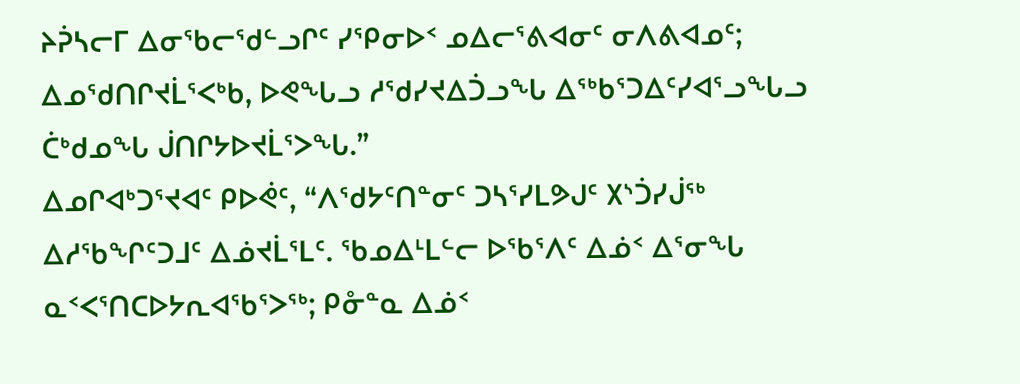ᔨᕉᓴᓕᒥ ᐃᓂᖃᓕᖁᓪᓗᒋᑦ ᓯᕿᓂᐅᑉ ᓄᐃᓕᕐᕕᐊᓂᑦ ᓂᐱᕕᐊᓄᑦ; ᐃᓄᖁᑎᒋᔪᒫᕐᐸᒃᑲ, ᐅᕙᖓᓗ ᓱᖁᓯᔪᐃᑑᓗᖓ ᐃᖅᑲᕐᑐᐃᑦᓯᐊᕐᓗᖓᓗ ᑖᒃᑯᓄᖓ ᒎᑎᒋᔭᐅᔪᒫᕐᐳᖓ.”
ᐃᓄᒋᐊᒃᑐᕐᔪᐊᑦ ᑭᐅᕚᑦ, “ᐱᖁᔭᑦᑎᓐᓂᑦ ᑐᓴᕐᓯᒪᕗᒍᑦ ᙭ᔅᑑᓯᒎᖅ ᐃᓱᖃᖏᑦᑐᒧᑦ ᐃᓅᔪᒫᕐᒪᑦ. ᖃᓄᐃᒻᒪᓪᓕ ᐅᖃᕐᐱᑦ ᐃᓅᑉ ᐃᕐᓂᖓ ᓇᑉᐸᕐᑎᑕᐅᔭᕆᐊᖃᕐᐳᖅ; ᑭᓁᓐᓇ ᐃᓅᑉ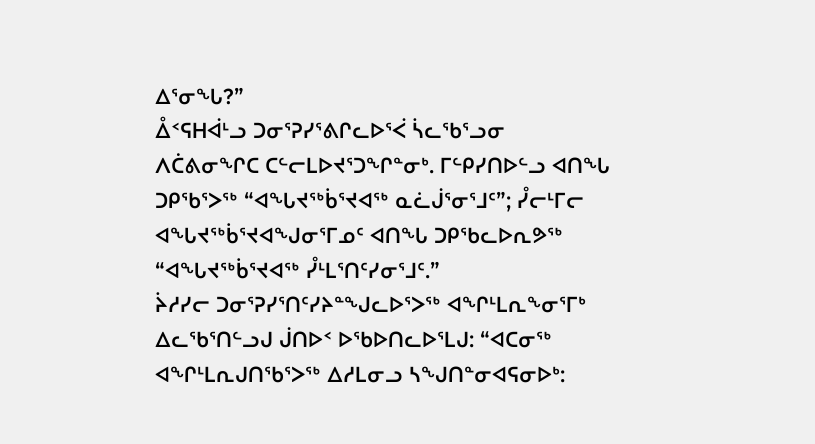ᐃᕐᓂᖓ?”
ᐂᑉᕋᕼᐋᒻᓗ ᑐᓂᕐᕈᓯᕐᕕᒋᓚᐅᕐᐹ ᓵᓚᖃᕐᓗᓂ ᐱᑖᕕᓂᖏᑕ ᑕᓪᓕᒪᐅᔪᕐᑐᖏᓐᓂᒃ. ᒥᓪᑭᓯᑎᐅᓪᓗ ᐊᑎᖓ ᑐᑭᖃᕐᐳᖅ “ᐊᖓᔪᖅᑳᕐᔪᐊᖅ ᓇᓛᒎᕐᓂᕐᒧᑦ”; ᓮᓕᒻᒥᓕ ᐊᖓᔪᖅᑳᕐᔪᐊᖑᓂᕐᒥᓄᑦ ᐊᑎᖓ ᑐᑭᖃᓚᐅᕆᕗᖅ “ᐊᖓᔪᖅᑳᕐᔪᐊᖅ ᓮᒻᒪᕐᑎᑦᓯᓂᕐᒧᑦ.”
ᔩᓱᓯᓕ ᑐᓂᕐᕈᓯᕐᑎᑦᓯᔨᓐᖑᓚᐅᕐᐳᖅ ᐊᖏᒻᒪᕆᖕᓂᕐᒥᒃ ᐃᓚᖃᕐᑎᓪᓗᒍ ᒎᑎᐅᑉ ᐅᖃᐅᑎᓚᐅᕐᒪᒍ: “ᐊᑕᓂᖅ ᐊᖏᒻᒪᕆᒍᑎᖃᕐᐳᖅ ᐃᓱᒪᓂᓗ ᓴᖑᑎᓐᓂᐊᕋᓂᐅᒃ: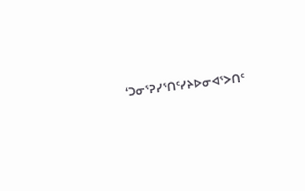‘ᑐᓂᕐᕈᓯᕐᑎᑦᓯᔨᐅᓂᐊᕐᐳᑎᑦ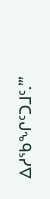ᐃᓱᖃᖏᑦᑐᒧᑦ.’”